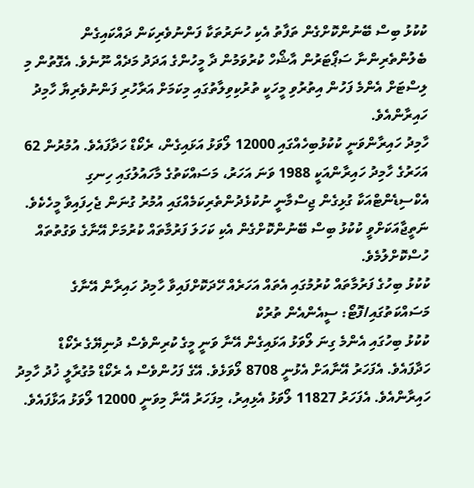ކުކުޅު ބިސް ބޭނުންކޮށްގެން ތަފާތު އެކި ހުނަރުތަކާ ފަންނުވެރިކަން ދައްކައިގެން ބެލުންތެރިންނާ ސަޕޯޓަރުން އާޝޯހް ކުރުވަމުން ދާ މީހުންގެ އަދަދު މަދެއް ނޫނެވެ. އެގޮތުން މި ލިސްޓަށް އެންމެ ފަހުން އިތުރުވި މީހަކީ ތުރުކިވިލާތުގައި މިކަމަށް އަރާހުރި ފަންނުވެރިޔާ ހާމިދު ހައިރާންއެވެ.
ހާމިދު ހައިރާންވަނީ ކުކުޅުބިހެއްގައި 12000 ލޯވަޅު އަޅައިގެން، ރެކޯޑް ހަދާފައެވެ. އުމުރުން 62 އަހަރުގެ ހާމިދު ހައިރާންއަކީ 1988 ވަނަ އަހަރު، މަސައްކަތުގެ މާހައުލުގައި ހިނގި އެކްސިޑެންޓްއަކާ ގުޅިގެން ޖިސްމާނީ ނުކުޅެދުންތެރިކަމެއްގައި އުމުރު ގުނަން ޖެހިފައިވާ މީހެކެވެ. ނަތީޖާއަކަށްވީ ކުކުޅު ބިސް ބޭނުންކޮށްގެން އެކި ކަހަލަ ފަރުމާތައް ކުރުމަށް އޭނާގެ ވަގުތުތައް ހުސްކޮށްލުމެވެ.
ކުކުޅު ބިހުގެ ފަރުމާތައް ކުރުމުގައި އެތައް އަހަރެއް ހޭދަކޮށްފައިވާ ހާމިދު ހައިރާން އޭނާގެ މަސައްކަތުގައި/ފޮޓޯ: ސީއެންއެން ތުރުކް
ކުކުޅު ބިހުގައި އެންމެ ގިނަ ލޯވަޅު އަޅައިގެން އޭނާ ވަނީ މީގެ ކުރިންވެސް ދުނިޔޭގެ ރެކޯޑް ހަދާފައެވެ. އެފަހަރު އޭނާއަށް އެޅުނީ 8708 ލޯވަޅެވެ. އޭގެ ފަހުންވެސް އެ ރެކޯޑް މުގުރާލީ ޚުދު ހާމިދު ހައިރާންއެވެ. އެފަހަރު 11827 ލޯވަޅު އެޅިއިރު، މިފަހަރު އޭނާ މިވަނީ 12000 ލޯވަޅު އަޅާފައެވެ.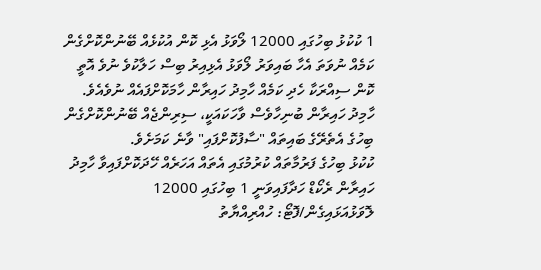1 ކުކުޅު ބިހުގައި 12000 ލޯވަޅު އެޅި ކޮން އުކުޅެއް ބޭނުންކޮށްގެން ކަމެއް ނުވަތަ އެހާ ބައިވަރު ލޯވަޅު އެޅިއިރު ބިސް ހަލާކުވެ ނުވެ އޮތީ ކޮން ސިއްރަކާ ހެދި ކަމެއް ހާމިދު ހައިރާން ހާމަކޮށްފައެއް ނުވެއެވެ. ހާމިދު ހައިރާން ބުނިހާވެސް ވާހަކައަކީ، ސިރިންޖެއް ބޭނުންކޮށްގެން ބިހުގެ އެތެރޭގެ ބައިތައް "ސާފުކޮށްފައި" ވާނެ ކަމަށެވެ.
ކުކުޅު ބިހުގެ ފަރުމާތައް ކުރުމުގައި އެތައް އަހަރެއް ހޭދަކޮށްފައިވާ ހާމިދު ހައިރާން ރެކޯޑް ހަދާފައިވަނީ 1 ބިހުގައި 12000 ލޮވަޅުއަޅައިގެން/ފޮޓޯ: ހުއްރިއްޔާތު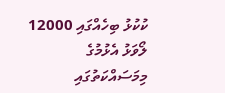ކުކުޅު ބިހެއްގައި 12000 ލޯވަޅު އެޅުމުގެ މިމަސައްކަތުގައި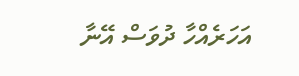އަހަރެއްހާ ދުވަސް އޭނާ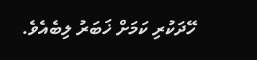ހޭދަކުރި ކަމަށް ޚަބަރު ލިބެއެވެ.